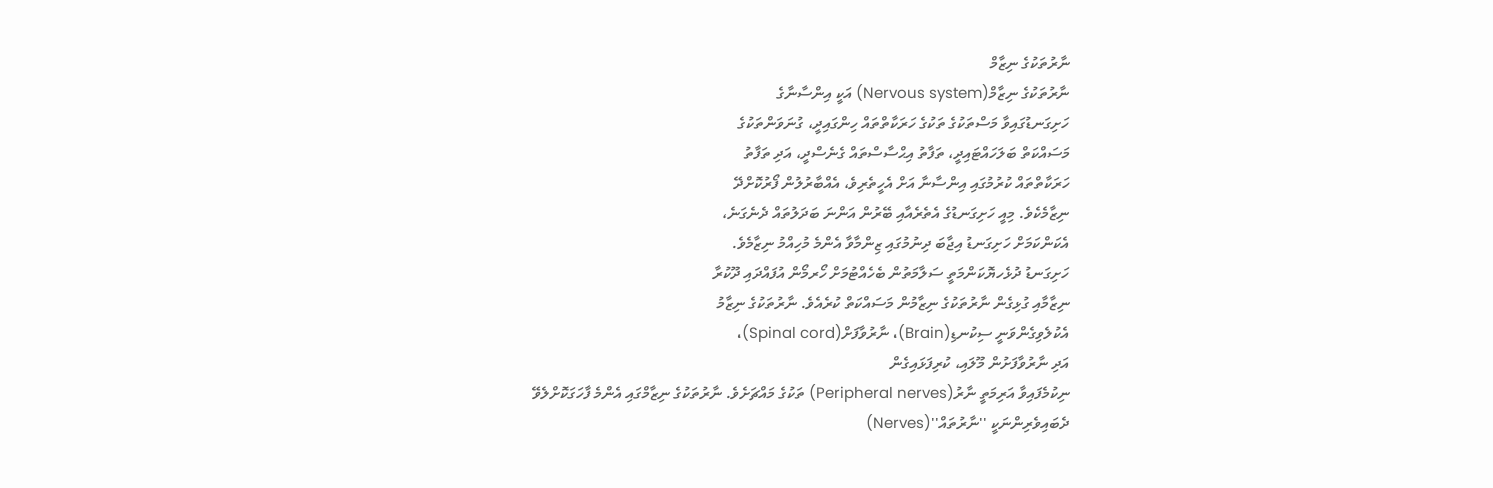ނާރުތަކުގެ ނިޒާމް
ނާރުތަކުގެ ނިޒާމް(Nervous system) އަކީ އިންސާނާގެ
ހަށިގަނޑުގައިވާ މަސްތަކުގެ ތަކުގެ ހަރަކާތްތައް ހިންގައިދީ، ގުނަވަންތަކުގެ
މަސައްކަތް ބަލަހައްޓައިދީ، ތަފާތު އިޙްސާސްތައް ގެނެސްދީ، އަދި ތަފާތު
ހަރަކާތްތައް ކުރުމުގައި އިންސާނާ އަށް އެހީތެރިވެ، އެއްބާރުލުން ފޯރުކޮށްދޭ
ނިޒާމެކެވެ. މިއީ ހަށިގަނޑުގެ އެތެރެއާއި ބޭރުން އަންނަ ބަދަލުތައް ދެނެގަނެ،
އެކަންކަމަށް ހަށިގަނޑު އިޖާބަ ދިނުމުގައި ޒިންމާވާ އެންމެ މުހިއްމު ނިޒާމެވެ.
ހަށިގަނޑު ދުޅެހޔޮކަންމަތީ ސަލާމަތުން ބެހެއްޓުމަށް ހޯރމޯން އުފައްދައި ދޫކުރާ
ނިޒާމާއި ގުޅިގެން ނާރުތަކުގެ ނިޒާމުން މަސައްކަތް ކުރެއެވެ. ނާރުތަކުގެ ނިޒާމު
އެކުލެވިގެންވަނީ ސިކުނޑި(Brain)، ނާރުވާފަށް(Spinal cord)،
އަދި ނާރުވާފަށުން މޫލައި، ކުރިފަޅައިގެން
ނިކުމެފައިވާ އަރިމަތީ ނާރު(Peripheral nerves) ތަކުގެ މައްޗަށެވެ. ނާރުތަކުގެ ނިޒާމްގައި އެންމެ ފާހަގަކޮށްލެވޭ
ދެބައިވެރިންނަކީ ''ނާރުތައް''(Nerves)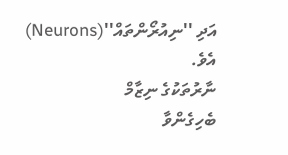އަދި ''ނިއުރޯންތައް''(Neurons)
އެވެ.
ނާރުތަކުގެ ނިޒާމް
ބެހިގެންވާ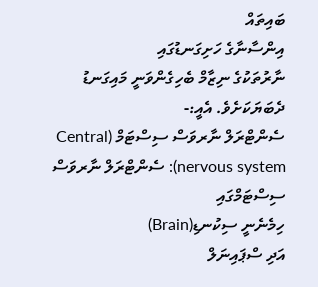ބައިތައް
އިންސާނާގެ ހަށިގަނޑުގައި
ނާރުތަކުގެ ނިޒާމް ބެހިގެންވަނީ މައިގަނޑު ދެބަޔަކަށެވެ. އެއީ:-
ސެންޓްރަލް ނާރވަސް ސިސްޓަމް (Central nervous system): ސެންޓްރަލް ނާރވަސް ސިސްޓަމްގައި
ހިމެނެނީ ސިކުނޑި(Brain)
އަދި ސްޕައިނަލް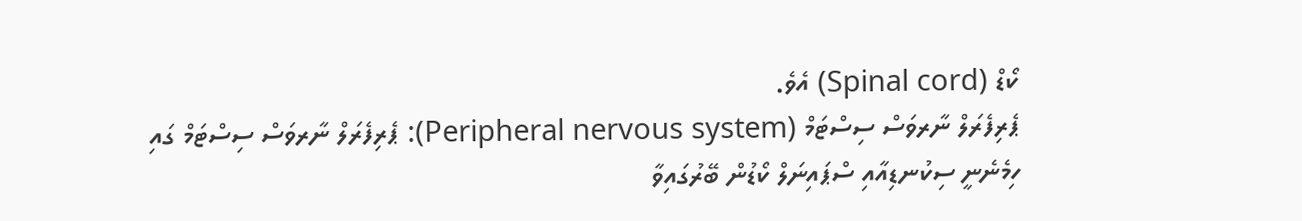ކޯޑް (Spinal cord) އެވެ.
ޕެރިފެރަލް ނާރވަސް ސިސްޓަމް (Peripheral nervous system): ޕެރިފެރަލް ނާރވަސް ސިސްޓަމް ގައި
ހިމެނެނީ ސިކުނޑިއާއި ސްޕައިނަލް ކޯޑުން ބޭރުގައިވާ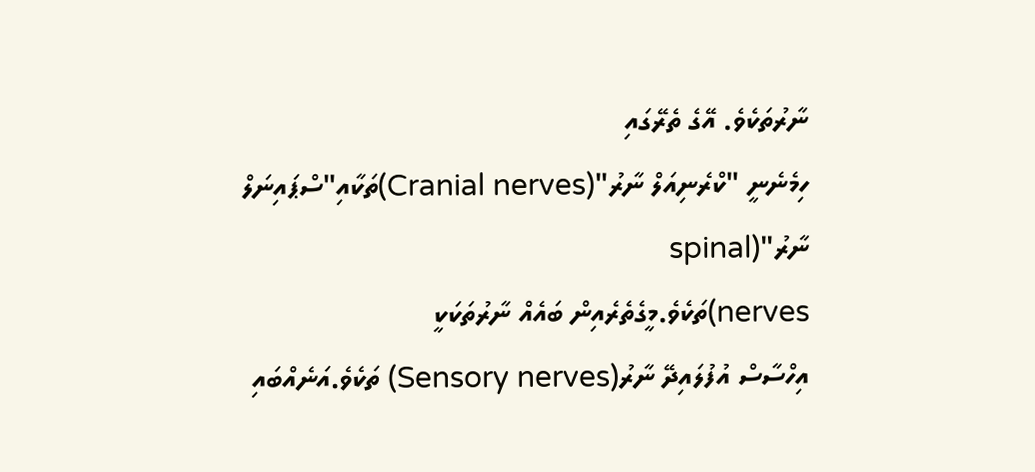ނާރުތަކެވެ. އޭގެ ތެރޭގައި
ހިމެނެނީ "ކްރެނިއަލް ނާރު"(Cranial nerves)ތަކާއި"ސްޕައިނަލް ނާރު"(spinal
nerves)ތަކެވެ.މީގެތެރެއިން ބައެއް ނާރުތަކަކީ
އިހްސާސް އުފުލައިދޭ ނާރު(Sensory nerves) ތަކެވެ.އަނެއްބައި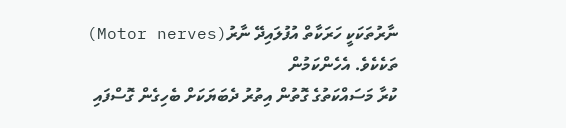ނާރުތަކަކީ ހަރަކާތް އުފުލައިދޭ ނާރު(Motor nerves) ތަކެކެވެ. އެހެންކަމުން
ކުރާ މަސައްކަތުގެ ގޮތުން އިތުރު ދެބަޔަކަށް ބެހިގެން ގޮސްފައި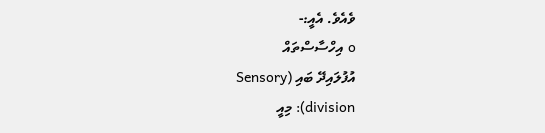ވެއެވެ. އެއީ:-
o އިހްސާސްތައް
އުފުލައިދޭ ބައި (Sensory
division): މިއީ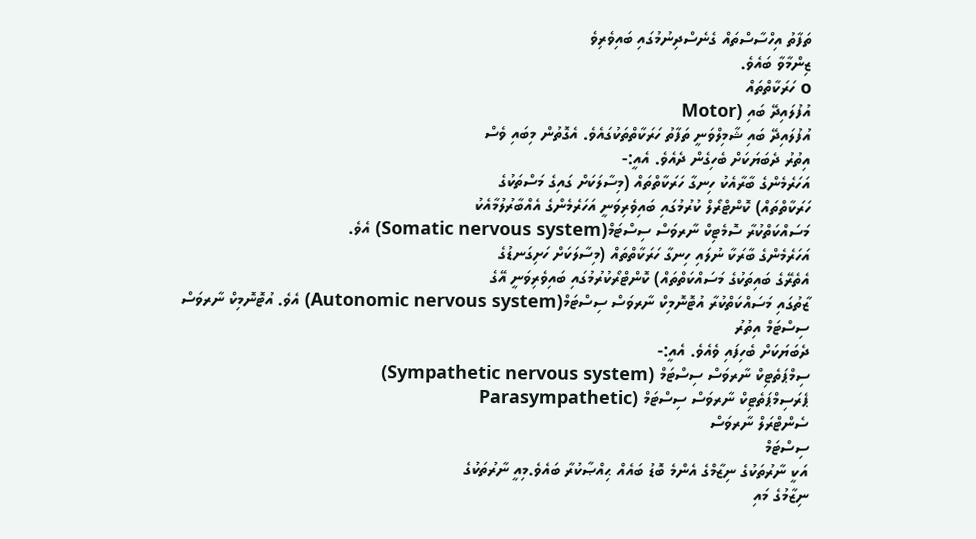ތަފާތު އިހްސާސްތައް ގެނެސްދިނުމުގައި ބައިވެރިވެ
ޒިންމާވާ ބައެވެ.
o ހަރަކާތްތައް
އުފުލައިދޭ ބައި (Motor
އުފުލައިދޭ ބައި ޝާމިލްވަނީ ތަފާތު ހަރަކާތްތަކުގައެވެ. އެގޮތުން މިބައި ވެސް
އިތުރު ދެބަޔަކަށް ބެހިގެން ދެއެވެ. އެއީ:-
އަހަރެމެންގެ ބާރާއެކު ހިނގާ ހަރަކާތްތައް (މިސާލަކަށް ގައިގެ މަސްތަކުގެ
ހަރަކާތްތައް) ކޮންޓްރޯލް ކުރުމުގައި ބައިވެރިވަނީ އަހަރެމެންގެ އެއްބާރުލުމާއެކު
މަސައްކަތްކުރާ ސޮމެޓިކް ނާރވަސް ސިސްޓަމް(Somatic nervous system) އެވެ.
އަހަރެމެންގެ ބާރަކާ ނުލައި ހިނގާ ހަރަކާތްތައް (މިސާލަކަށް ހަށިގަނޑުގެ
އެތެރޭގެ ބައިތަކުގެ މަސައްކަތްތައް) ކޮންޓްރޯކުރުމުގައި ބައިވެރިވަނީ އޭގެ
ޒާތުގައި މަސައްކަތްކުރާ އުޓޮނޮމިކް ނާރވަސް ސިސްޓަމް(Autonomic nervous system) އެވެ. އުޓޮނޮމިކް ނާރވަސް ސިސްޓަމް އިތުރު
ދެބަޔަކަށް ބެހިފައި ވެއެވެ. އެއީ:-
ސިމްޕަތެޓިކް ނާރވަސް ސިސްޓަމް (Sympathetic nervous system)
ޕެރަސިމްޕަތެޓިކް ނާރވަސް ސިސްޓަމް (Parasympathetic
ސެންޓްރަލް ނާރވަސް
ސިސްޓަމް
އަކީ ނާރުތަކުގެ ނިޒާމްގެ އެންމެ ބޮޑު ބައެއް ޙިއްޞާކުރާ ބައެވެ.މިއީ ނާރުތަކުގެ
ނިޒާމުގެ މައި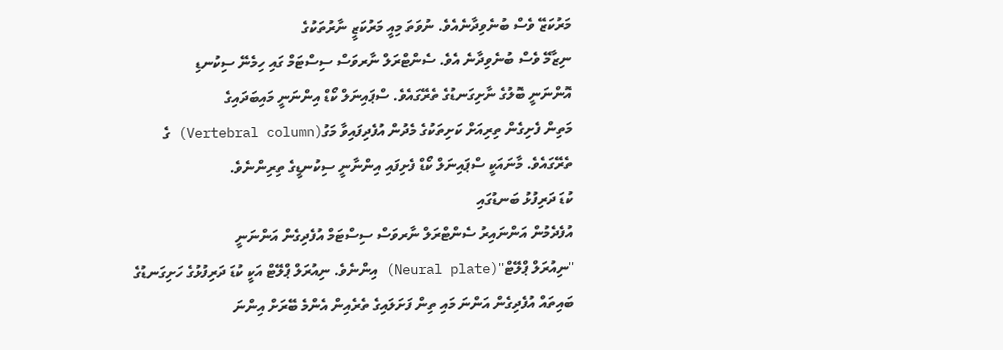މަރުކަޒޭ ވެސް ބުނެވިދާނެއެވެ. ނުވަތަ މިއީ މަރުކަޒީ ނާރުތަކުގެ
ނިޒާމޭ ވެސް ބުނެވިދާނެ އެވެ. ސެންޓްރަލް ނާރވަސް ސިސްޓަމް ގައި ހިމެނޭ ސިކުނޑި
އޮންނަނީ ބޮލުގެ ނާށިގަނޑުގެ ތެރޭގައެވެ. ސްޕައިނަލް ކޯޑް އިންނަނީ މައިބަދައިގެ
މަތިން ފެށިގެން ތިރިއަށް ކަށިތަކުގެ މެދުން އުފެދިފައިވާ މަގު(Vertebral column) ގެ
ތެރޭގައެވެ. މާނައަކީ ސްޕައިނަލް ކޯޑް ފެށިފައި އިންނާނީ ސިކުނޑީގެ ތިރިންނެވެ.
ކުޑަ ދަރިފުޅު ބަނޑުގައި
އުފެދެމުން އަންނައިރު ސެންޓްރަލް ނާރވަސް ސިސްޓަމް އުފެދިގެން އަންނަނީ
''ނިއުރަލް ޕްލޭޓް''(Neural plate) އިންނެވެ. ނިއުރަލް ޕްލޭޓް އަކީ ކުޑަ ދަރިފުޅުގެ ހަށިގަނޑުގެ
ބައިތައް އުފެދިގެން އަންނަ މައި ތިން ފަށަލައިގެ ތެރެއިން އެންމެ ބޭރަށް އިންނަ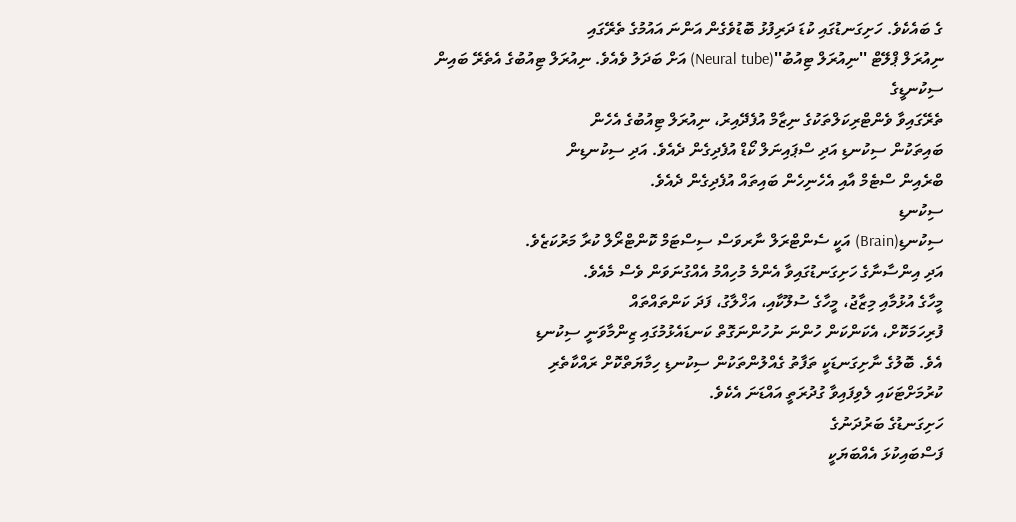ގެ ބައެކެވެ. ހަށިގަނޑުގައި ކުޑަ ދަރިފުޅު ބޮޑުވެގެން އަންނަ އައުމުގެ ތެރޭގައި
ނިއުރަލް ޕްލޭޓް ''ނިއުރަލް ޓިއުބު''(Neural tube) އަށް ބަދަލު ވެއެވެ. ނިއުރަލް ޓިއުބުގެ އެތެރޭ ބައިން ސިކުނޑީގެ
ތެރޭގައިވާ ވެންޓްރިކަލްތަކުގެ ނިޒާމް އުފެދޭއިރު، ނިއުރަލް ޓިއުބުގެ އެހެން
ބައިތަކުން ސިކުނޑި އަދި ސްޕައިނަލް ކޯޑް އުފެދިގެން ދެއެވެ. އަދި ސިކުނޑިން
ބްރެއިން ސްޓެމް އާއި އެހެނިހެން ބައިތައް އުފެދިގެން ދެއެވެ.
ސިކުނޑި
ސިކުނޑި(Brain) އަކީ ސެންޓްރަލް ނާރވަސް ސިސްޓަމް ކޮންޓްރޯލް ކުރާ މަރުކަޒެވެ.
އަދި އިންސާނާގެ ހަށިގަނޑުގައިވާ އެންމެ މުހިއްމު އެއްގުނަވަން ވެސް މެއެވެ.
މީހާގެ އުޅުމާއި މިޒާޖު، މީހާގެ ސުލޫކާއި، އަޚްލާގު، ފަދަ ކަންތައްތައް
ފުރިހަމަކޮށް، އެކަންކަން ހުންނަ ނުހުންނަގޮތް ކަނޑައެޅުމުގައި ޒިންމާވަނީ ސިކުނޑި
އެވެ. ބޮލުގެ ނާށިގަނޑަކީ ތަފާތު ގެއްލުންތަކުން ސިކުނޑި ހިމާޔަތްކޮށް ރައްކާތެރި
ކުރުމަށްޓަކައި ލެވިފައިވާ ގުދުރަތީ އައްޑަނަ އެކެވެ.
ހަށިގަނޑުގެ ބަރުދަނުގެ
ފަސްބައިކުޅަ އެއްބަޔަކީ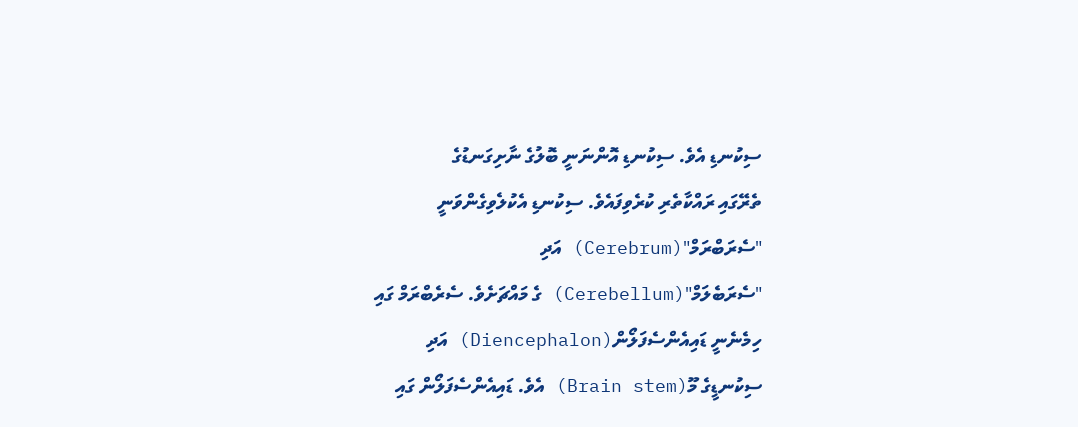ސިކުނޑި އެވެ. ސިކުނޑި އޮންނަނީ ބޮލުގެ ނާށިގަނޑުގެ
ތެރޭގައި ރައްކާތެރި ކުރެވިފައެވެ. ސިކުނޑި އެކުލެވިގެންވަނީ "ސެރަބްރަމް"(Cerebrum) އަދި
"ސެރަބެލަމް"(Cerebellum) ގެ މައްޗަށެވެ. ސެރެބްރަމް ގައި ހިމެނެނީ ޑައިއެންސެފަލޯން(Diencephalon) އަދި
ސިކުނޑީގެ މޫ(Brain stem) އެވެ. ޑައިއެންސެފަލޯން ގައި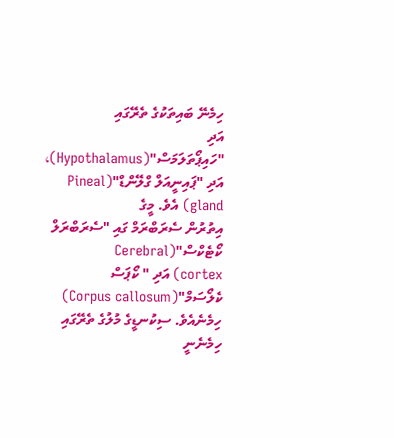ހިމެނޭ ބައިތަކުގެ ތެރޭގައި
އަދި "ހައިޕޯތަލަމަސް"(Hypothalamus)،
އަދި "ޕައިނީއަލް ގްލޭންޑް"(Pineal gland) އެވެ. މީގެ
އިތުރުން ސެރަބްރަމް ގައި "ސެރަބްރަލް ކޯޓެކްސް"(Cerebral
cortex) އަދި " ކޯޕަސް
ކެލޯސަމް"(Corpus callosum) ހިމެނެއެވެ. ސިކުނޑީގެ މުލުގެ ތެރޭގައި ހިމެނެނީ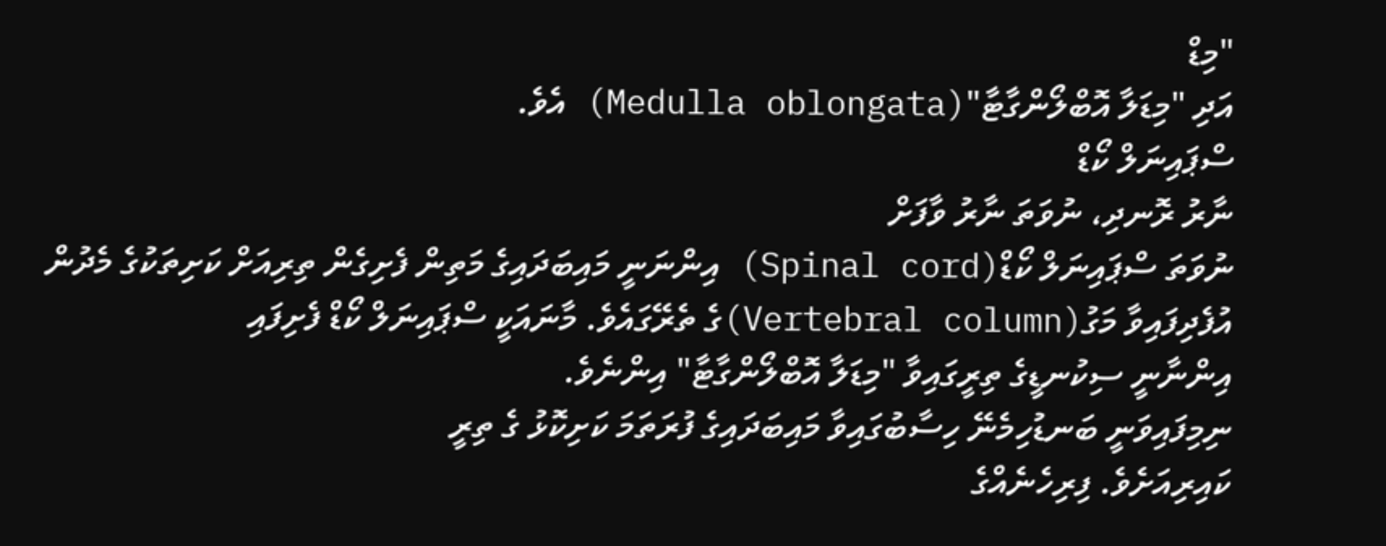"މިޑް
އަދި "މިޑަލާ އޮބްލޯންގާޓާ"(Medulla oblongata) އެވެ.
ސްޕައިނަލް ކޯޑް
ނާރު ރޮނދި، ނުވަތަ ނާރު ވާފަށް
ނުވަތަ ސްޕައިނަލް ކޯޑް(Spinal cord) އިންނަނީ މައިބަދައިގެ މަތިން ފެށިގެން ތިރިއަށް ކަށިތަކުގެ މެދުން
އުފެދިފައިވާ މަގު(Vertebral column)ގެ ތެރޭގައެވެ. މާނައަކީ ސްޕައިނަލް ކޯޑް ފެށިފައި
އިންނާނީ ސިކުނޑީގެ ތިރީގައިވާ "މިޑަލާ އޮބްލޯންގާޓާ" އިންނެވެ.
ނިމިފައިވަނީ ބަނޑުހިމެނޭ ހިސާބުގައިވާ މައިބަދައިގެ ފުރަތަމަ ކަށިކޮޅު ގެ ތިރީ
ކައިރިއަށެވެ. ފިރިހެނެއްގެ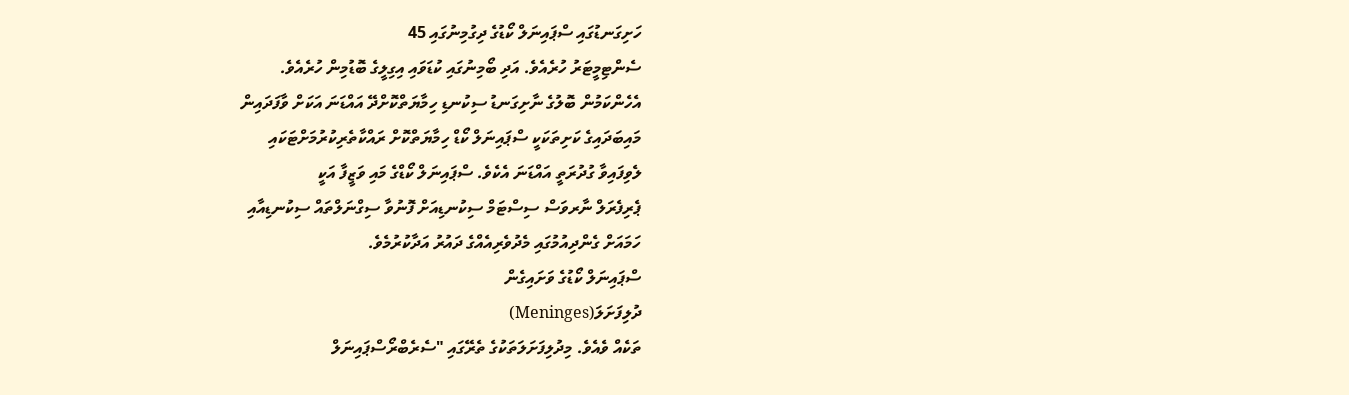ހަށިގަނޑުގައި ސްޕައިނަލް ކޯޑުގެ ދިގުމިނުގައި 45
ސެންޓިމީޓަރު ހުރެއެވެ. އަދި ބޯމިނުގައި ކުޑަވައި އިގިލީގެ ބޮޑުމިން ހުރެއެވެ.
އެހެންކަމުން ބޮލުގެ ނާށިގަނޑު ސިކުނޑި ހިމާޔަތްކޮށްދޭ އައްޑަނަ އަކަށް ވާފަދައިން
މައިބަދައިގެ ކަށިތަކަކީ ސްޕައިނަލް ކޯޑް ހިމާޔަތްކޮށް ރައްކާތެރިކުރުމަށްޓަކައި
ލެވިފައިވާ ގުދުރަތީ އައްޑަނަ އެކެވެ. ސްޕައިނަލް ކޯޑްގެ މައި ވަޒީފާ އަކީ
ޕެރިފެރަލް ނާރވަސް ސިސްޓަމް ސިކުނޑިއަށް ފޮނުވާ ސިގްނަލްތައް ސިކުނޑިއާއި
ހަމައަށް ގެންދިއުމުގައި މެދުވެރިއެއްގެ ދައުރު އަދާކުރުމެވެ.
ސްޕައިނަލް ކޯޑުގެ ވަށައިގެން
ދުލިފަށަލަ(Meninges)
ތަކެއް ވެއެވެ. މިދުލިފަށަލަތަކުގެ ތެރޭގައި "ސެރެބްރޯސްޕައިނަލް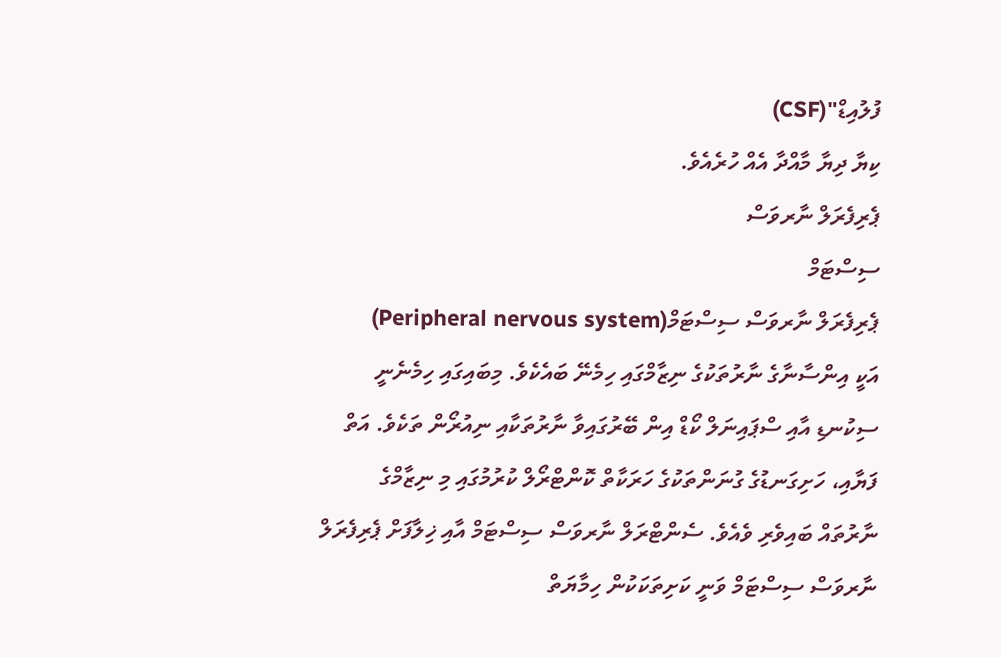ފުލުއިޑް"(CSF)
ކިޔާ ދިޔާ މާއްދާ އެއް ހުރެއެވެ.
ޕެރިފެރަލް ނާރވަސް
ސިސްޓަމް
ޕެރިފެރަލް ނާރވަސް ސިސްޓަމް(Peripheral nervous system)
އަކީ އިންސާނާގެ ނާރުތަކުގެ ނިޒާމްގައި ހިމެނޭ ބައެކެވެ. މިބައިގައި ހިމެނެނީ
ސިކުނޑި އާއި ސްޕައިނަލް ކޯޑް އިން ބޭރުގައިވާ ނާރުތަކާއި ނިއުރޯން ތަކެވެ. އަތް
ފަޔާއި، ހަށިގަނޑުގެ ގުނަންތަކުގެ ހަރަކާތް ކޮންޓްރޯލް ކުރުމުގައި މި ނިޒާމްގެ
ނާރުތައް ބައިވެރި ވެއެވެ. ސެންޓްރަލް ނާރވަސް ސިސްޓަމް އާއި ޚިލާފަށް ޕެރިފެރަލް
ނާރވަސް ސިސްޓަމް ވަނީ ކަށިތަކަކުން ހިމާޔަތް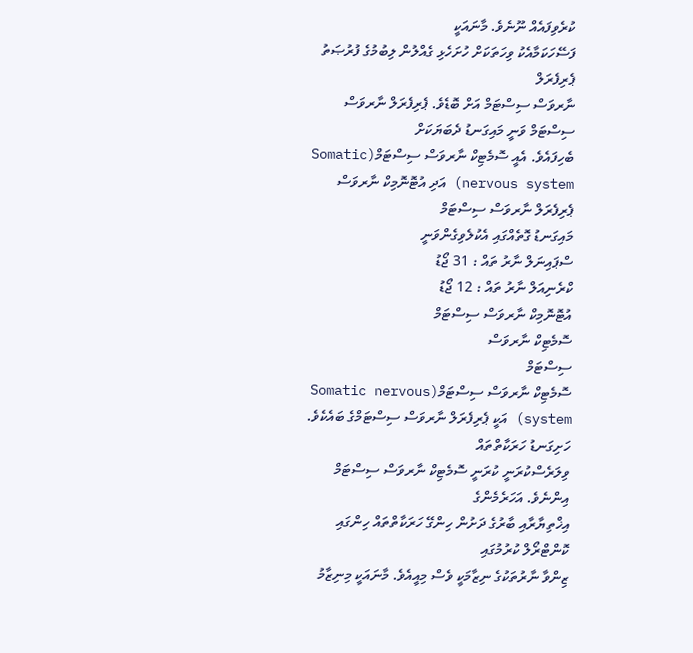ކުރެވިފައެއް ނޫނެވެ. މާނައަކީ
ފަސޭހަކަމާއެކު ވިހަތަކަށް ހުށަހެޅި ގެއްލުން ލިބުމުގެ ފުރުޞަތު ޕެރިފެރަލް
ނާރވަސް ސިސްޓަމް އަށް ބޮޑެވެ. ޕެރިފެރަލް ނާރވަސް ސިސްޓަމް ވަނީ މައިގަނޑު ދެބަޔަކަށް
ބެހިފައެވެ. އެއީ ސޮމެޓިކް ނާރވަސް ސިސްޓަމް(Somatic
nervous system) އަދި އުޓޮނޮމިކް ނާރވަސް
ޕެރިފެރަލް ނާރވަސް ސިސްޓަމް
މައިގަނޑު ގޮތެއްގައި އެކުލެވިގެންވަނީ
ސްޕައިނަލް ނާރު ތައް : 31 ޖޯޑު
ކްރެނިއަލް ނާރު ތައް : 12 ޖޯޑު
އުޓޮނޮމިކް ނާރވަސް ސިސްޓަމް
ސޮމެޓިކް ނާރވަސް
ސިސްޓަމް
ސޮމެޓިކް ނާރވަސް ސިސްޓަމް(Somatic nervous system) އަކީ ޕެރިފެރަލް ނާރވަސް ސިސްޓަމްގެ ބައެކެވެ. ހަށިގަނޑު ހަރަކާތްތައް
ވިލަރެސްކުރަނީ ކުރަނީ ސޮމެޓިކް ނާރވަސް ސިސްޓަމް އިންނެވެ. އަހަރެމެންގެ
އިޚްތިޔާރާއި ބާރުގެ ދަށުން ހިންގޭ ހަރަކާތްތައް ހިންގައި ކޮންޓްރޯލް ކުރުމުގައި
ޒިންވާ ނާރުތަކުގެ ނިޒާމަކީ ވެސް މިއީއެވެ. މާނައަކީ މިނިޒާމު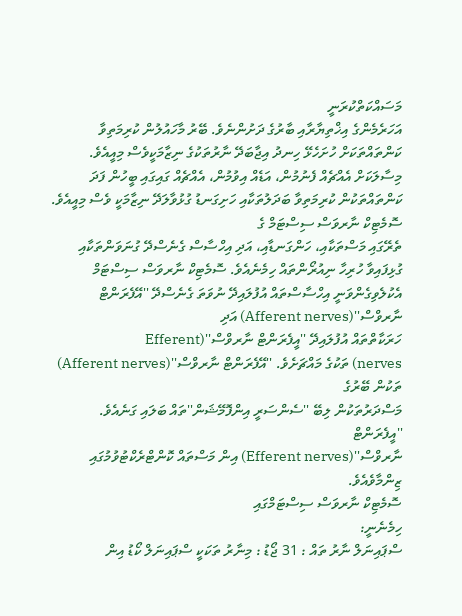މަސައްކަތްކުރަނީ
އަހަރެމެންގެ އިޚްތިޔާރާއި ބާރުގެ ދަށުންނެވެ. ބޭރު މާހައުލުން ކުރިމަތިވާ
ކަންތައްތަކަށް ހުށަހެޅޭ ހިނދު އިޖާބަދޭ ނާރުތަކުގެ ނިޒާމަކީވެސް މިއީއެވެ.
މިސާލަކަށް އެއްޗެއް ފެނުމުން، އަޑެއް އިވުމުން، އެއްޗެއް ގައިގައި ބީހުން ފަދަ
ކަންތައްތަކުން ކުރިމަތިވާ ބަދަލުތަކާއި ހަށިގަނޑު ގުޅުވާލަދޭ ނިޒާމަކީ ވެސް މިއީއެވެ.
ސޮމެޓިކް ނާރވަސް ސިސްޓަމް ގެ
ތެރޭގައި މަސްތަކާއި، ހަންގަނޑާއި، އަދި އިހްސާސް ގެނެސްދޭ ގުނަވަންތަކާއި
ގުޅިފައިވާ ހުރިހާ ނިއުރޯންތައް ހިމެނެއެވެ. ސޮމެޓިކް ނާރވަސް ސިސްޓަމް
އެކުލެވިގެންވަނީ އިހްސާސްތައް އުފުލައިދޭ ނުވަތަ ގެނެސްދޭ ''އޭފެރަންޓް ނާރވްސް''(Afferent nerves) އަދި
ހަރަކާތްތައް އުފުލައިދޭ ''އީފެރަންޓް ނާރވްސް''(Efferent
nerves) ތަކުގެ މައްޗަށެވެ. ''އޭފެރަންޓް ނާރވްސް''(Afferent nerves) ތަކުން ބޭރުގެ
މަސްދަރުތަކުން ލިބޭ ''ސެންސަރީ އިންފޮމޭޝަން''ތައް ބަލައި ގަނެއެވެ. ''އީފެރަންޓް
ނާރވްސް''(Efferent nerves) އިން މަސްތައް ކޮންޓްރެކްޓުވުމުގައި ޒިންމާވެއެވެ.
ސޮމެޓިކް ނާރވަސް ސިސްޓަމްގައި
ހިމެނެނީ:
ސްޕައިނަލް ނާރު ތައް : 31 ޖޯޑު : މިނާރު ތަކަކީ ސްޕައިނަލް ކޯޑު އިން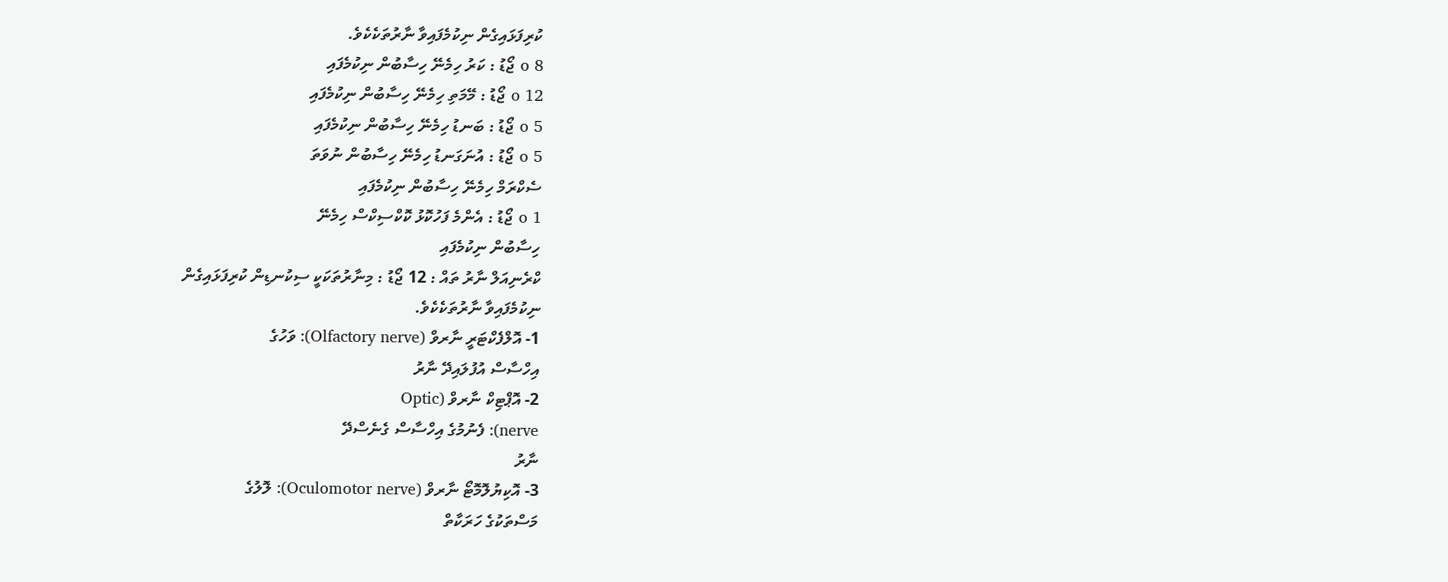ކުރިފަޅައިގެން ނިކުމެފައިވާ ނާރުތަކެކެވެ.
o 8 ޖޯޑު : ކަރު ހިމެނޭ ހިސާބުން ނިކުމެފައި
o 12 ޖޯޑު : މޭމަތި ހިމެނޭ ހިސާބުން ނިކުމެފައި
o 5 ޖޯޑު : ބަނޑު ހިމެނޭ ހިސާބުން ނިކުމެފައި
o 5 ޖޯޑު : އުނަގަނޑު ހިމެނޭ ހިސާބުން ނުވަތަ
ސެކްރަމް ހިމެނޭ ހިސާބުން ނިކުމެފައި
o 1 ޖޯޑު : އެންމެ ފަހުކޮޅު ކޮކްސިކްސް ހިމެނޭ
ހިސާބުން ނިކުމެފައި
ކްރެނިއަލް ނާރު ތައް : 12 ޖޯޑު : މިނާރުތަކަކީ ސިކުނޑިން ކުރިފަޅައިގެން
ނިކުމެފައިވާ ނާރުތަކެކެވެ.
1- އޮލްފެކްޓަރީ ނާރވް (Olfactory nerve): ވަހުގެ
އިހްސާސް އުފުލައިދޭ ނާރު
2- އޮޕްޓިކް ނާރވް (Optic
nerve): ފެނުމުގެ އިހްސާސް ގެނެސްދޭ
ނާރު
3- އޮކިޔުލޮމޮޓޯ ނާރވް (Oculomotor nerve): ލޮލުގެ
މަސްތަކުގެ ހަރަކާތް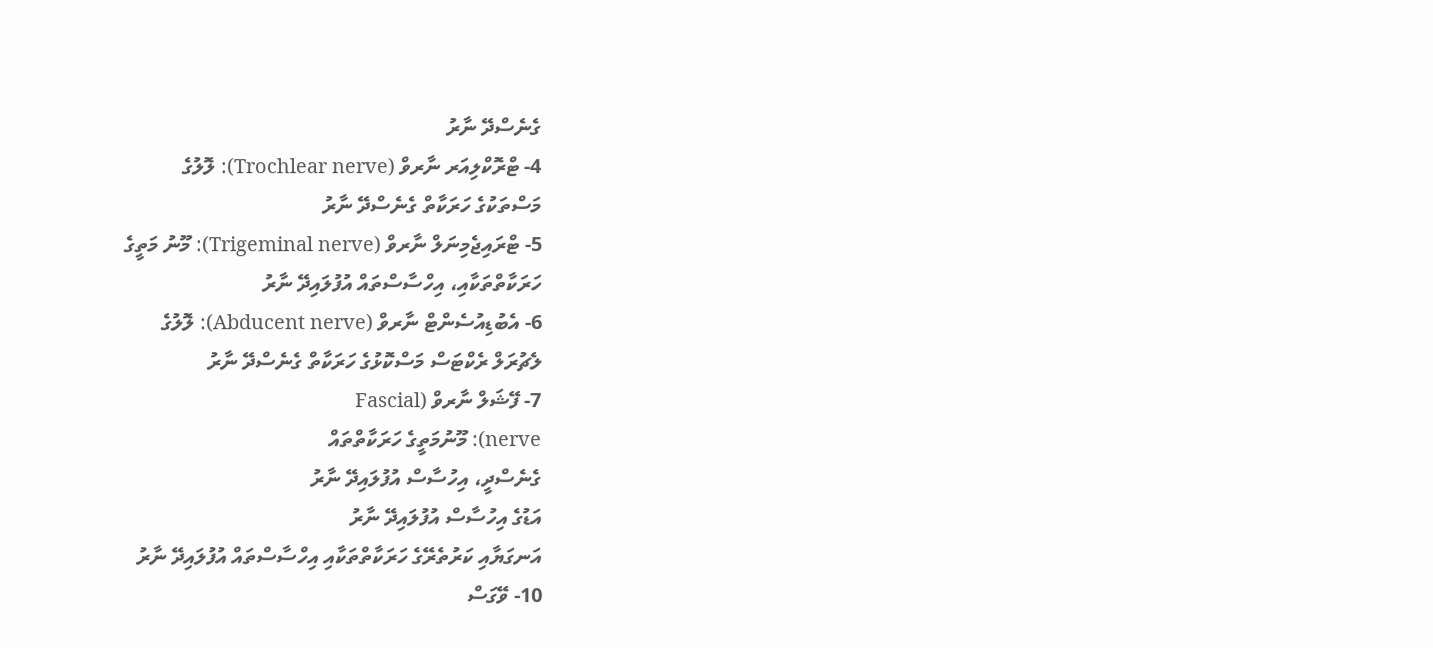ގެނެސްދޭ ނާރު
4- ޓްރޮކްލިއަރ ނާރވް (Trochlear nerve): ލޮލުގެ
މަސްތަކުގެ ހަރަކާތް ގެނެސްދޭ ނާރު
5- ޓްރައިޖެމިނަލް ނާރވް (Trigeminal nerve): މޫނު މަތީގެ
ހަރަކާތްތަކާއި، އިހްސާސްތައް އުފުލައިދޭ ނާރު
6- އެބުޑިއުސެންޓް ނާރވް (Abducent nerve): ލޮލުގެ
ލެޗުރަލް ރެކްޓަސް މަސްކޮޅުގެ ހަރަކާތް ގެނެސްދޭ ނާރު
7- ފޭޝަލް ނާރވް (Fascial
nerve): މޫނުމަތީގެ ހަރަކާތްތައް
ގެނެސްދީ، އިހުސާސް އުފުލައިދޭ ނާރު
އަޑުގެ އިހުސާސް އުފުލައިދޭ ނާރު
އަނގަޔާއި ކަރުތެރޭގެ ހަރަކާތްތަކާއި އިހްސާސްތައް އުފުލައިދޭ ނާރު
10- ވޭގަސް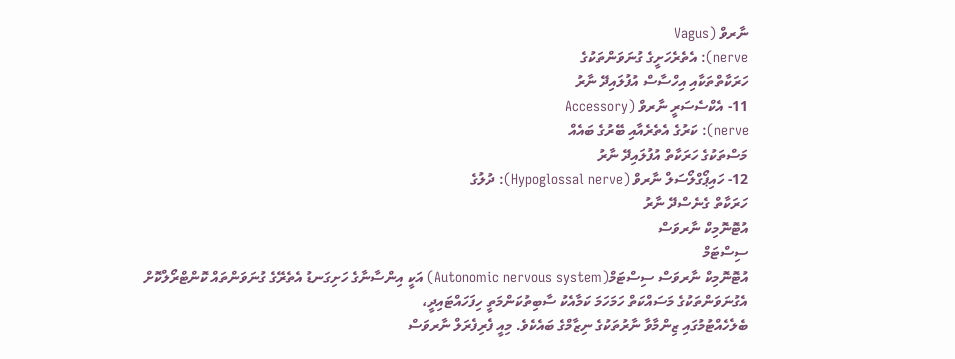ނާރވް (Vagus
nerve): އެތެރެހަށީގެ ގުނަވަންތަކުގެ
ހަރަކާތްތަކާއި އިހްސާސް އުފުލައިދޭ ނާރު
11- އެކްސެސަރީ ނާރވް (Accessory
nerve): ކަރުގެ އެތެރެއާއި ބޭރުގެ ބައެއް
މަސްތަކުގެ ހަރަކާތް އުފުލައިދޭ ނާރު
12- ހައިޕޯގްލޯސަލް ނާރވް (Hypoglossal nerve): ދުލުގެ
ހަރަކާތް ގެނެސްދޭ ނާރު
އުޓޮނޮމިކް ނާރވަސް
ސިސްޓަމް
އުޓޮނޮމިކް ނާރވަސް ސިސްޓަމް(Autonomic nervous system) އަކީ އިންސާނާގެ ހަށިގަނޑު އެތެރޭގެ ގުނަވަންތައް ކޮންޓްރޯލްކޮށް
އެގުނަވަންތަކުގެ މަސައްކަތް ހަމަހަމަ ކަމާއެކު ސާބިތުކަންމަތީ ހިފަހައްޓައިދީ،
ބެލެހެއްޓުމުގައި ޒިންމާވާ ނާރުތަކުގެ ނިޒާމްގެ ބައެކެވެ. މިއީ ފެރިފެރަލް ނާރވަސް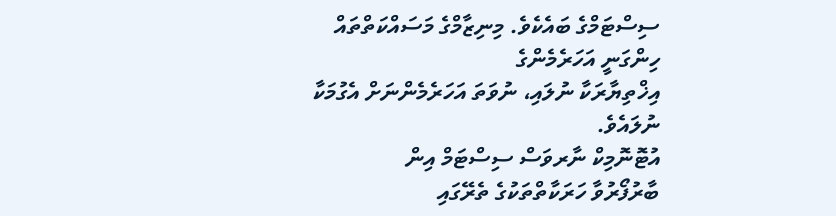ސިސްޓަމްގެ ބައެކެވެ. މިނިޒާމްގެ މަސައްކަތްތައް ހިންގަނީ އަހަރެމެންގެ
އިޚްތިޔާރަކާ ނުލައި، ނުވަތަ އަހަރެމެންނަށް އެގުމަކާ ނުލައެވެ.
އުޓޮނޮމިކް ނާރވަސް ސިސްޓަމް އިން
ބާރުފޯރުވާ ހަރަކާތްތަކުގެ ތެރޭގައި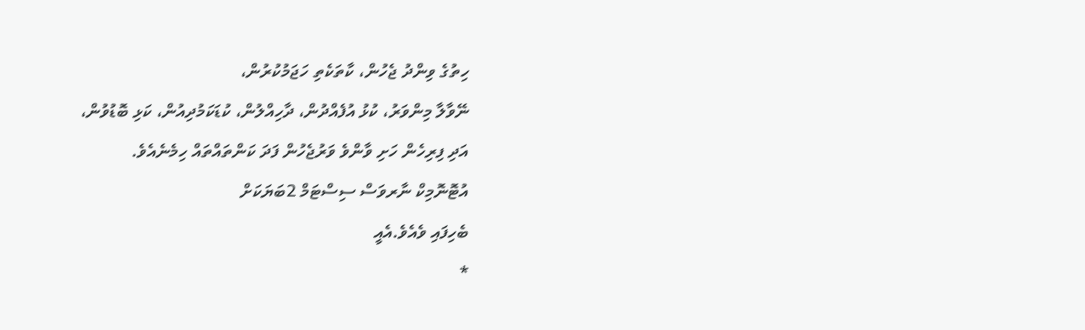ހިތުގެ ވިންދު ޖެހުން، ކާތަކެތި ހަޖަމުކުރުން،
ނޭވާލާ މިންވަރު، ކުޅު އުފެއްދުން، ދާހިއްލުން، ކުޑަކަމުދިއުން، ކަޅި ބޮޑުވުން،
އަދި ފިރިހެން ހަށި ވާންވެ ވަރުޖެހުން ފަދަ ކަންތައްތައް ހިމެނެއެވެ.
އުޓޮނޮމިކް ނާރވަސް ސިސްޓަމް 2ބަޔަކަށް
ބެހިފައި ވެއެވެ.އެއީ
*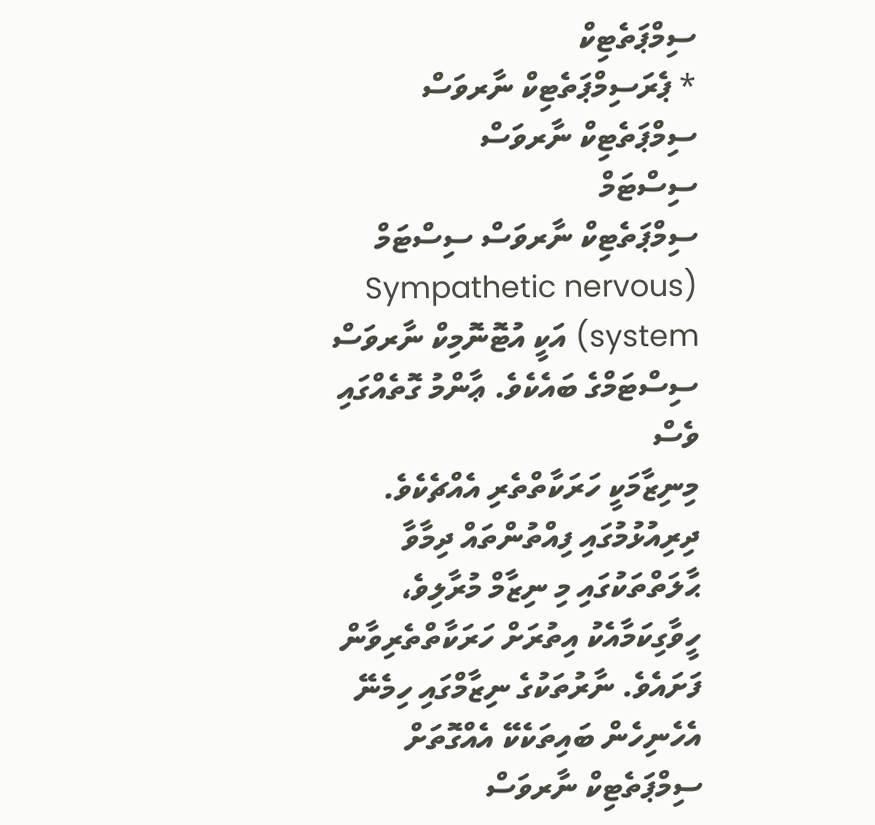ސިމްޕަތެޓިކް
* ޕެރަސިމްޕަތެޓިކް ނާރވަސް
ސިމްޕަތެޓިކް ނާރވަސް
ސިސްޓަމް
ސިމްޕަތެޓިކް ނާރވަސް ސިސްޓަމް (Sympathetic nervous system) އަކީ އުޓޮނޮމިކް ނާރވަސް ސިސްޓަމްގެ ބައެކެވެ. ޢާންމު ގޮތެއްގައި ވެސް
މިނިޒާމަކީ ހަރަކާތްތެރި އެއްޗެކެވެ. ދިރިއުޅުމުގައި ފިއްތުންތައް ދިމާވާ
ޙާލަތްތަކުގައި މި ނިޒާމް މުރާލިވެ، ހީވާގިކަމާއެކު އިތުރަށް ހަރަކާތްތެރިވާން
ފަށައެވެ. ނާރުތަކުގެ ނިޒާމްގައި ހިމެނޭ އެހެނިހެން ބައިތަކެކޭ އެއްގޮތަށް
ސިމްޕަތެޓިކް ނާރވަސް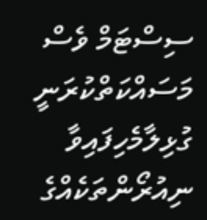ސިސްޓަމް ވެސް މަސައްކަތްކުރަނީ ގުޅިލާމެހިފައިވާ
ނިއުރޯންތަކެއްގެ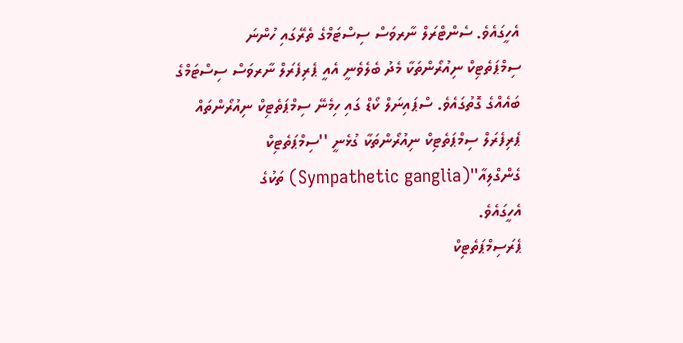އެހީގައެވެ. ސެންޓްރަލް ނާރވަސް ސިސްޓަމްގެ ތެރޭގައި ހުންނަ
ސިމްޕަތެޓިކް ނިއުރޯންތަކާ މެދު ބެލެވެނީ އެއީ ޕެރިފެރަލް ނާރވަސް ސިސްޓަމްގެ
ބައެއްގެ ގޮތުގައެވެ. ސްޕައިނަލް ކޯޑް ގައި ހިމެނޭ ސިމްޕަތެޓިކް ނިއުރޯންތައް
ޕެރިފެރަލް ސިމްޕަތެޓިކް ނިއުރޯންތަކާ ގުޅެނީ ''ސިމްޕަތެޓިކް ގެންގްލިއާ''(Sympathetic ganglia) ތަކުގެ
އެހީގައެވެ.
ޕެރަސިމްޕަތެޓިކް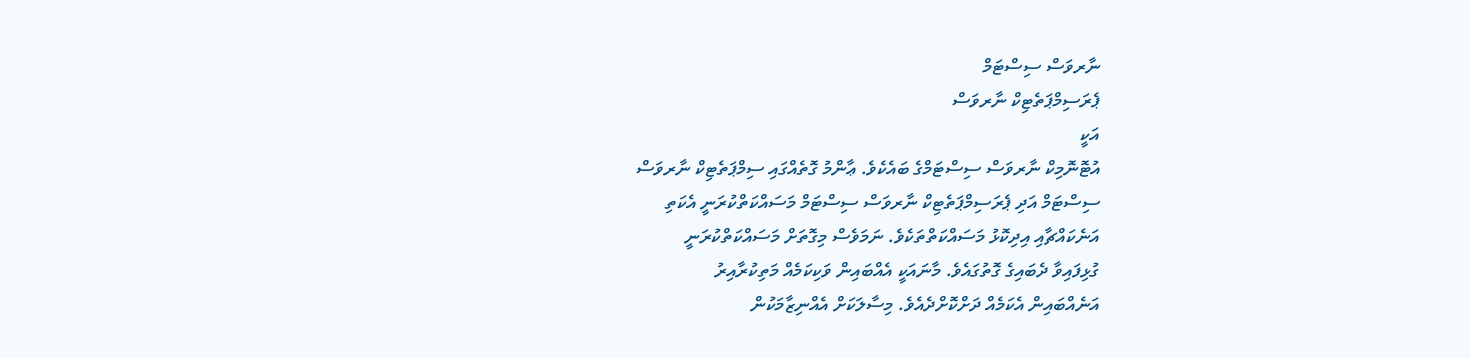ނާރވަސް ސިސްޓަމް
ޕެރަސިމްޕަތެޓިކް ނާރވަސް
އަކީ
އުޓޮނޮމިކް ނާރވަސް ސިސްޓަމްގެ ބައެކެވެ. ޢާންމު ގޮތެއްގައި ސިމްޕަތެޓިކް ނާރވަސް
ސިސްޓަމް އަދި ޕެރަސިމްޕަތެޓިކް ނާރވަސް ސިސްޓަމް މަސައްކަތްކުރަނީ އެކަތި
އަނެކައްޗާއި އިދިކޮޅު މަސައްކަތްތަކެވެ. ނަމަވެސް މިގޮތަށް މަސައްކަތްކުރަނީ
ގުޅިފައިވާ ދެބައިގެ ގޮތުގައެވެ. މާނައަކީ އެއްބައިން ވަކިކަމެއް މަތިކުރާއިރު
އަނެއްބައިން އެކަމެއް ދަށްކޮށްދެއެވެ. މިސާލަކަށް އެއްނިޒާމަކުން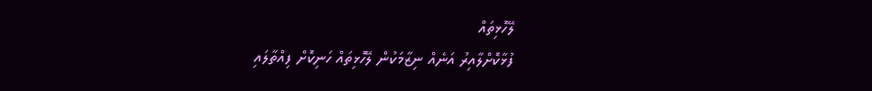ލޭހޮޅިތައް
ފުޅާކޮށްލާއިރު އަނެއް ނިޒާމަކުން ލޭހޮޅިތައް ހަނިކޮށް ފިއްތާލައި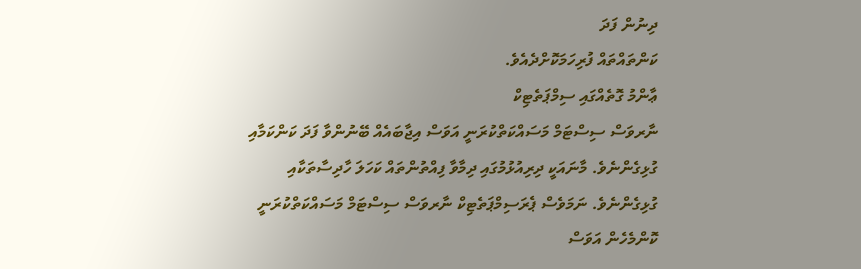ދިނުން ފަދަ
ކަންތައްތައް ފުރިހަމަކޮށްދެއެވެ.
ޢާންމު ގޮތެއްގައި ސިމްޕަތެޓިކް
ނާރވަސް ސިސްޓަމް މަސައްކަތްކުރަނީ އަވަސް އިޖާބައެއް ބޭނުންވާ ފަދަ ކަންކަމާއި
ގުޅިގެންނެވެ. މާނައަކީ ދިރިއުޅުމުގައި ދިމާވާ ފިއްތުންތައް ކަހަލަ ހާދިސާތަކާއި
ގުޅިގެންނެވެ. ނަމަވެސް ޕެރަސިމްޕަތެޓިކް ނާރވަސް ސިސްޓަމް މަސައްކަތްކުރަނީ
ކޮންމެހެން އަވަސް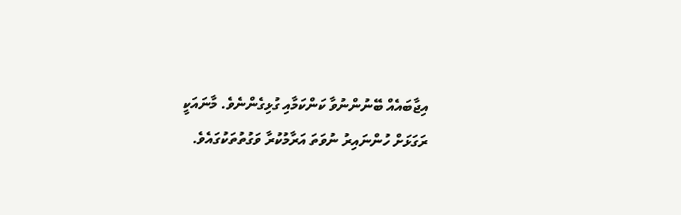އިޖާބައެއް ބޭނުންނުވާ ކަންކަމާއި ގުޅިގެންނެވެ. މާނައަކީ
ރަގަޅަށް ހުންނައިރު ނުވަތަ އަރާމުކުރާ ވަގުތުތަކުގައެވެ.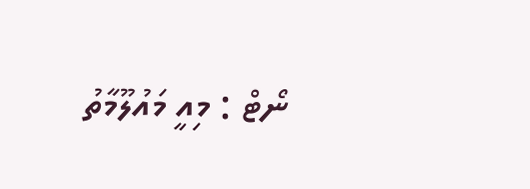ނޯޓް : މިއީ މައުލޫމާތު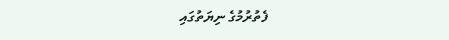ފެތުރުމުގެ ނިޔަތުގައި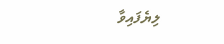ލިޔެފައިވާ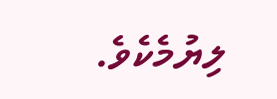ލިޔުމެކެވެ.